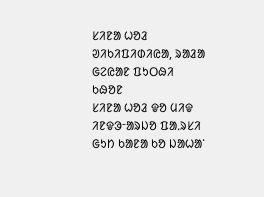ᱥᱤᱱᱟ ᱦᱚᱲ
ᱣᱤᱠᱤᱯᱤᱰᱤᱭᱟ, ᱨᱟᱲᱟ ᱜᱮᱭᱟᱱ ᱯᱩᱛᱷᱤ ᱠᱷᱚᱱ
ᱥᱤᱱᱟ ᱦᱚᱲ ᱫᱚ ᱢᱤᱫ ᱤᱱᱫᱳᱼᱟᱨᱡᱚ ᱯᱟᱹᱨᱥᱤ ᱜᱩᱴ ᱠᱟᱱᱟ ᱠᱚ ᱡᱟᱦᱟᱸ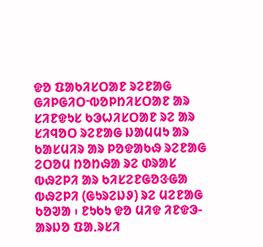ᱫᱚ ᱯᱟᱠᱤᱥᱛᱟᱱ ᱨᱮᱱᱟᱜ ᱜᱤᱞᱜᱤᱛᱼᱵᱚᱞᱴᱤᱥᱛᱟᱱ ᱟᱨ ᱥᱤᱱᱫᱩᱥ ᱠᱳᱦᱤᱥᱛᱟᱱ ᱨᱮ ᱟᱨ ᱥᱤᱧᱚᱛ ᱨᱮᱱᱟᱜ ᱡᱟᱢᱢᱩ ᱟᱨ ᱠᱟᱥᱢᱤᱨ ᱟᱨ ᱞᱚᱫᱟᱠᱷ ᱨᱮᱱᱟᱜ ᱮᱛᱚᱢ ᱴᱚᱴᱷᱟ ᱨᱮ ᱰᱨᱟᱥ ᱵᱷᱮᱞᱤ ᱟᱨ ᱠᱤᱥᱮᱱᱜᱚᱝᱜᱟ ᱵᱷᱮᱞᱤ (ᱜᱩᱨᱮᱡᱽ) ᱨᱮ ᱢᱮᱱᱟᱜ ᱠᱚᱣᱟ ᱾ ᱱᱩᱠᱩ ᱫᱚ ᱢᱤᱫ ᱤᱱᱫᱳ-ᱟᱨᱡᱚ ᱯᱟᱹᱨᱥᱤ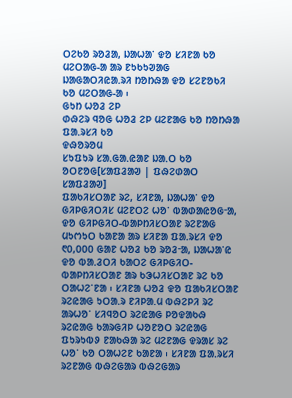ᱛᱮᱠᱚ ᱨᱚᱲᱟ, ᱡᱟᱦᱟᱸ ᱫᱚ ᱥᱤᱱᱟ ᱠᱚ ᱢᱮᱛᱟᱜ-ᱟ ᱟᱨ ᱱᱩᱠᱩᱣᱟᱜ ᱡᱟᱜᱟᱛᱤᱭᱟᱹᱨᱤ ᱴᱚᱴᱷᱟ ᱫᱚ ᱥᱮᱱᱚᱠᱤ ᱠᱚ ᱢᱮᱛᱟᱜ-ᱟ ᱾
ᱜᱩᱴ ᱦᱚᱲ ᱮᱞ
ᱰᱷᱮᱨ ᱧᱚᱜ ᱦᱚᱲ ᱮᱞ ᱢᱮᱱᱟᱜ ᱠᱚ ᱴᱚᱴᱷᱟ
ᱯᱟᱹᱨᱥᱤ ᱠᱚ
ᱫᱷᱚᱨᱚᱢ
ᱥᱩᱯᱩᱨ ᱥᱟᱹᱜᱟᱹᱭᱟᱱ ᱡᱟᱹᱛ ᱠᱚ
ᱚᱛᱱᱚᱜ[ᱥᱟᱯᱲᱟᱣ | ᱯᱷᱮᱰᱟᱛ ᱥᱟᱯᱲᱟᱣ]
ᱯᱟᱠᱤᱥᱛᱟᱱ ᱨᱮ, ᱥᱤᱱᱟ, ᱡᱟᱦᱟᱸ ᱫᱚ ᱜᱤᱞᱜᱤᱛᱤᱥ ᱢᱮᱱᱛᱮ ᱦᱚᱸ ᱵᱟᱰᱟᱭᱚᱜᱼᱟ, ᱫᱚ ᱜᱤᱞᱜᱤᱛ-ᱵᱟᱞᱴᱤᱥᱛᱟᱱ ᱨᱮᱱᱟᱜ ᱢᱩᱬᱩᱛ ᱠᱟᱱᱟ ᱟᱨ ᱥᱤᱱᱟ ᱯᱟᱹᱨᱥᱤ ᱫᱚ ᱖᱐,᱐᱐᱐ ᱜᱟᱱ ᱦᱚᱲ ᱠᱚ ᱨᱚᱲᱼᱟ, ᱡᱟᱦᱟᱸᱭ ᱫᱚ ᱵᱟᱹᱲᱛᱤ ᱠᱟᱛᱮ ᱜᱤᱞᱜᱤᱛ-ᱵᱟᱞᱴᱤᱥᱛᱟᱱ ᱟᱨ ᱠᱳᱦᱤᱥᱛᱟᱱ ᱨᱮ ᱠᱚ ᱛᱟᱦᱮᱸᱱᱟ ᱾ ᱥᱤᱱᱟ ᱦᱚᱲ ᱫᱚ ᱯᱟᱠᱤᱥᱛᱟᱱ ᱨᱮᱭᱟᱜ ᱩᱛᱟᱹᱨ ᱱᱤᱞᱟ.ᱢ ᱵᱷᱮᱞᱤ ᱨᱮ ᱟᱨᱦᱚᱸ ᱥᱤᱧᱚᱛ ᱨᱮᱭᱟᱜ ᱞᱚᱫᱟᱠᱷ ᱨᱮᱭᱟᱜ ᱠᱟᱨᱜᱤᱞ ᱦᱚᱱᱚᱛ ᱨᱮᱭᱟᱜ ᱯᱩᱨᱩᱵᱽ ᱱᱟᱠᱷᱟ ᱨᱮ ᱢᱮᱱᱟᱜ ᱫᱨᱟᱥ ᱨᱮ ᱦᱚᱸ ᱠᱚ ᱛᱟᱦᱮᱱ ᱠᱟᱱᱟ ᱾ ᱥᱤᱱᱟ ᱯᱟᱹᱨᱥᱤ ᱨᱮᱱᱟᱜ ᱵᱷᱮᱜᱟᱨ ᱵᱷᱮᱜᱟᱨ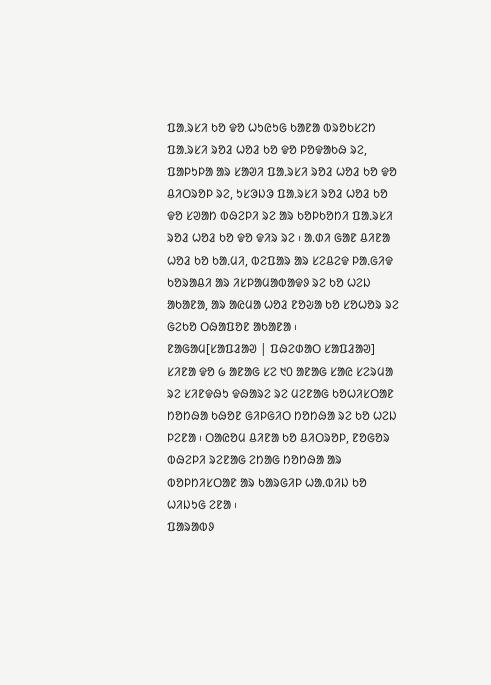ᱯᱟᱹᱨᱥᱤ ᱠᱚ ᱫᱚ ᱦᱩᱭᱩᱜ ᱠᱟᱱᱟ ᱵᱨᱚᱠᱥᱮᱴ ᱯᱟᱹᱨᱥᱤ ᱨᱚᱲ ᱦᱚᱲ ᱠᱚ ᱫᱚ ᱞᱚᱫᱟᱠᱷ ᱨᱮ, ᱯᱟᱞᱩᱞᱟ ᱟᱨ ᱥᱟᱣᱤ ᱯᱟᱹᱨᱥᱤ ᱨᱚᱲ ᱦᱚᱲ ᱠᱚ ᱫᱚ ᱪᱤᱛᱨᱚᱞ ᱨᱮ, ᱩᱥᱳᱡᱳ ᱯᱟᱹᱨᱥᱤ ᱨᱚᱲ ᱦᱚᱲ ᱠᱚ ᱫᱚ ᱥᱣᱟᱴ ᱵᱷᱮᱞᱤ ᱨᱮ ᱟᱨ ᱠᱚᱞᱠᱚᱴᱤ ᱯᱟᱹᱨᱥᱤ ᱨᱚᱲ ᱦᱚᱲ ᱠᱚ ᱫᱚ ᱫᱤᱨ ᱨᱮ ᱾ ᱟᱹᱰᱤ ᱜᱟᱱ ᱪᱤᱱᱟ ᱦᱚᱲ ᱠᱚ ᱠᱟᱹᱢᱤ, ᱵᱮᱯᱟᱨ ᱟᱨ ᱥᱮᱪᱮᱫ ᱞᱟᱹᱜᱤᱫ ᱠᱚᱨᱟᱪᱤ ᱟᱨ ᱤᱥᱞᱟᱢᱟᱵᱟᱫᱽ ᱨᱮ ᱠᱚ ᱦᱮᱡ ᱟᱠᱟᱱᱟ, ᱟᱨ ᱟᱭᱢᱟ ᱦᱚᱲ ᱱᱚᱶᱟ ᱠᱚ ᱥᱚᱦᱚᱨ ᱨᱮ ᱜᱮᱠᱚ ᱛᱷᱟᱯᱚᱱ ᱟᱠᱟᱱᱟ ᱾
ᱱᱟᱜᱟᱢ[ᱥᱟᱯᱲᱟᱣ | ᱯᱷᱮᱰᱟᱛ ᱥᱟᱯᱲᱟᱣ]
ᱥᱤᱱᱟ ᱫᱚ ᱙ ᱟᱱᱟᱜ ᱥᱮ ᱑᱐ ᱟᱱᱟᱜ ᱥᱟᱭ ᱥᱮᱨᱢᱟ ᱨᱮ ᱥᱤᱱᱫᱷᱩ ᱫᱷᱟᱨᱮ ᱨᱮ ᱢᱮᱱᱟᱜ ᱠᱚᱦᱤᱥᱛᱟᱱ ᱴᱚᱴᱷᱟ ᱠᱷᱚᱱ ᱜᱤᱞᱜᱤᱛ ᱴᱚᱴᱷᱟ ᱨᱮ ᱠᱚ ᱦᱮᱡ ᱞᱮᱱᱟ ᱾ ᱛᱟᱭᱚᱢ ᱪᱤᱱᱟ ᱠᱚ ᱪᱤᱛᱨᱚᱞ, ᱱᱚᱜᱚᱨ ᱵᱷᱮᱞᱤ ᱨᱮᱱᱟᱜ ᱮᱴᱟᱜ ᱴᱚᱴᱷᱟ ᱟᱨ ᱵᱚᱞᱴᱤᱥᱛᱟᱱ ᱟᱨ ᱠᱟᱨᱜᱤᱞ ᱦᱟᱹᱵᱤᱡ ᱠᱚ ᱦᱤᱡᱩᱜ ᱮᱱᱟ ᱾
ᱯᱟᱨᱟᱵᱽ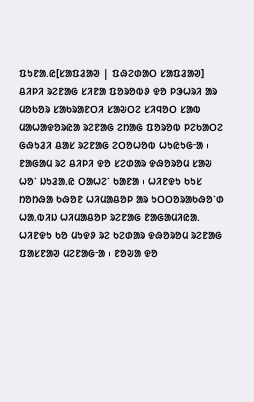ᱯᱩᱱᱟ.ᱭ[ᱥᱟᱯᱲᱟᱣ | ᱯᱷᱮᱰᱟᱛ ᱥᱟᱯᱲᱟᱣ]
ᱪᱤᱞᱤ ᱨᱮᱱᱟᱜ ᱥᱤᱱᱟ ᱯᱚᱨᱚᱵᱽ ᱫᱚ ᱞᱳᱦᱨᱤ ᱟᱨ ᱢᱚᱠᱚᱨ ᱥᱟᱠᱨᱟᱱᱛᱤ ᱥᱟᱶᱛᱮ ᱥᱤᱧᱚᱛ ᱥᱟᱵ ᱢᱟᱦᱟᱫᱚᱨᱭᱟ ᱨᱮᱱᱟᱜ ᱮᱴᱟᱜ ᱯᱚᱨᱚᱵ ᱞᱮᱠᱟᱛᱮ ᱜᱷᱩᱲᱤ ᱪᱟᱥ ᱨᱮᱱᱟᱜ ᱮᱛᱚᱦᱚᱵ ᱦᱩᱭᱩᱜᱼᱟ ᱾ ᱱᱟᱜᱟᱢ ᱨᱮ ᱪᱤᱞᱤ ᱫᱚ ᱥᱮᱰᱟᱨ ᱫᱷᱚᱨᱚᱢ ᱥᱟᱶ ᱦᱚᱸ ᱡᱩᱲᱟᱹᱭ ᱛᱟᱦᱮᱸ ᱠᱟᱱᱟ ᱾ ᱦᱤᱱᱫᱩ ᱠᱩᱥ ᱴᱚᱴᱷᱟ ᱠᱷᱚᱱ ᱦᱤᱢᱟᱪᱚᱞ ᱟᱨ ᱩᱛᱛᱚᱨᱟᱠᱷᱚᱸᱰ ᱦᱟᱹᱵᱤᱡ ᱦᱤᱢᱟᱪᱚᱞ ᱨᱮᱱᱟᱜ ᱱᱟᱜᱟᱢᱤᱭᱟᱹ ᱦᱤᱱᱫᱩ ᱠᱚ ᱢᱩᱫᱽ ᱨᱮ ᱠᱮᱰᱟᱨ ᱫᱷᱚᱨᱚᱢ ᱨᱮᱱᱟᱜ ᱯᱟᱥᱱᱟᱣ ᱢᱮᱱᱟᱜᱼᱟ ᱾ ᱱᱚᱶᱟ ᱫᱚ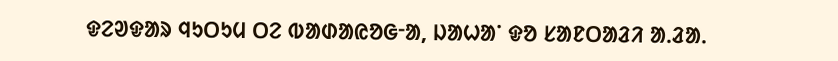ᱫᱮᱣᱫᱟᱨ ᱧᱩᱛᱩᱢ ᱛᱮ ᱵᱟᱰᱟᱭᱚᱜᱼᱟ, ᱡᱟᱦᱟᱸ ᱫᱚ ᱥᱟᱱᱛᱟᱲᱤ ᱟᱹᱲᱟᱹ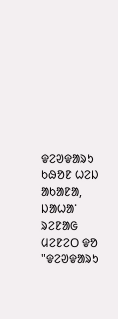ᱫᱮᱣᱫᱟᱨᱩ ᱠᱷᱚᱱ ᱦᱮᱡ ᱟᱠᱟᱱᱟ, ᱡᱟᱦᱟᱸ ᱨᱮᱱᱟᱜ ᱢᱮᱱᱮᱛ ᱫᱚ "ᱫᱮᱣᱫᱟᱨᱩ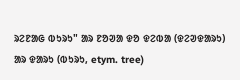ᱨᱮᱱᱟᱜ ᱵᱩᱨᱩ" ᱟᱨ ᱱᱚᱣᱟ ᱫᱚ ᱫᱮᱵᱟ (ᱫᱮᱣᱫᱟᱨᱩ) ᱟᱨ ᱫᱟᱨᱩ (ᱵᱩᱨᱩ, etym. tree)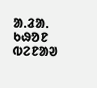ᱟᱹᱲᱟᱹ ᱠᱷᱚᱱ ᱵᱮᱱᱟᱣ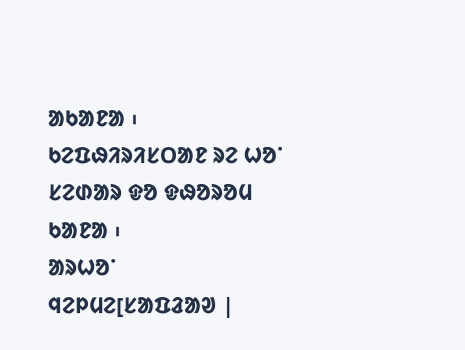ᱟᱠᱟᱱᱟ ᱾ ᱠᱮᱯᱷᱤᱨᱤᱥᱛᱟᱱ ᱨᱮ ᱦᱚᱸ ᱥᱮᱰᱟᱨ ᱫᱚ ᱫᱷᱚᱨᱚᱢ ᱠᱟᱱᱟ ᱾
ᱟᱨᱦᱚᱸ ᱧᱮᱞᱢᱮ[ᱥᱟᱯᱲᱟᱣ |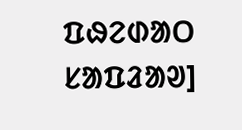ᱯᱷᱮᱰᱟᱛ ᱥᱟᱯᱲᱟᱣ]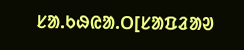ᱥᱟ.ᱠᱷᱭᱟ.ᱛ[ᱥᱟᱯᱲᱟᱣ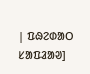| ᱯᱷᱮᱰᱟᱛ ᱥᱟᱯᱲᱟᱣ]